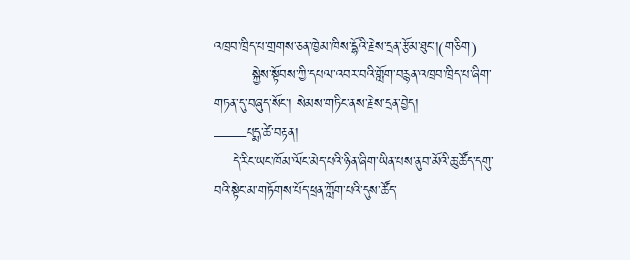འཁྲབ་ཁྲིད་པ་གྲགས་ཅན་ཁྱེམ་ཁིས་དྷོའི་རྗེས་དྲན་རྩོམ་ཐུང་།(གཅིག)
        སྐྱེས་སྟོབས་ཀྱི་དཔལ་འབར་བའི་གློག་བརྙན་འཁྲབ་ཁྲིད་པ་ཞིག་གཏན་དུ་བཞུད་སོང་། སེམས་གཏིང་ནས་རྗེས་དྲན་བྱེད།
——པདྨ་ཚེ་བརྟན།
    དེ་རིང་ཡང་ཁོམ་ལོང་མེད་པའི་ཉིན་ཞིག་ཡིན་པས་ནུབ་མོའི་ཆུ་ཚོད་དགུ་བའི་སྟེང་མ་གཏོགས་པོད་ཕྲན་ཀློག་པའི་དུས་ཚོད་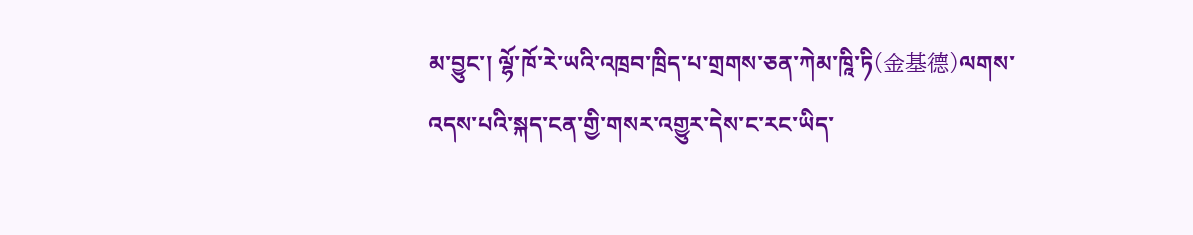མ་བྱུང་། ལྷོ་ཁོ་རེ་ཡའི་འཁྲབ་ཁྲིད་པ་གྲགས་ཅན་ཀེམ་ཁཱི་ཏི(金基德)ལགས་འདས་པའི་སྐད་ངན་གྱི་གསར་འགྱུར་དེས་ང་རང་ཡིད་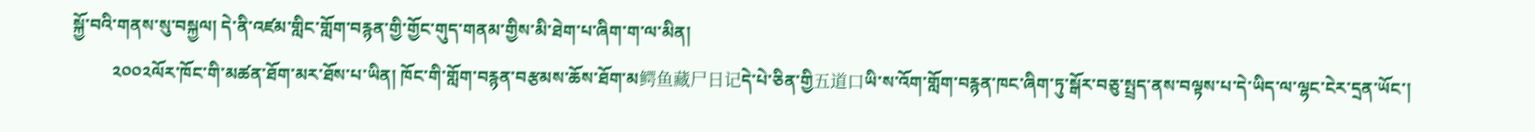སྐྱོ་བའི་གནས་སུ་བསྐྱལ། དེ་ནི་འཛམ་གླིང་གློག་བརྙན་གྱི་གྱོང་གུད་གནམ་གྱིས་མི་ཐེག་པ་ཞིག་ག་ལ་མིན།
         ༢༠༠༢ལོར་ཁོང་གི་མཚན་ཐོག་མར་ཐོས་པ་ཡིན། ཁོང་གི་གློག་བརྙན་བརྩམས་ཆོས་ཐོག་མ鳄鱼藏尸日记དེ་པེ་ཅིན་གྱི五道口ཡི་ས་འོག་གློག་བརྙན་ཁང་ཞིག་ཏུ་སྒོར་བཅུ་སྤྲད་ནས་བལྟས་པ་དེ་ཡིད་ལ་ལྷང་ངེར་དྲན་ཡོང་།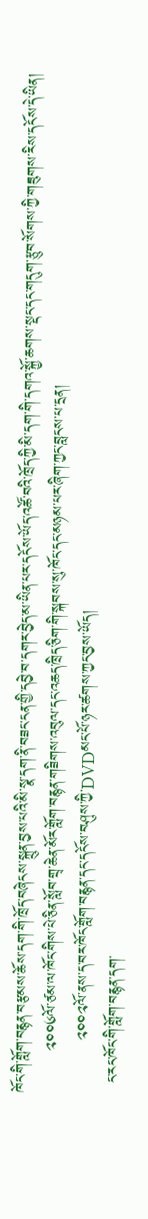ཁོང་གི་གློག་བརྙན་བརྩམས་ཆོས་དག་གི་ཁྲོད་བཞེངས་སྐྲུན་བྱས་པའི་མི་སྣ་དག་ནི་བཟང་ངན་གྱི་དབྱེ་བ་དགར་བྱེད་མ་ཡིན་པར་དངོས་ཡོད་འཚོ་བའི་ཁྲོད་ཀྱི་མི་དག་གི་དགའ་སྐྱོ་ཆགས་སྡང་དང་གདུག་རྩུབ་སོགས་ཀྱི་གཟུགས་རིས་དངོས་དེ་ཡིན།
        ༢༠༠༦ལོ་ཙམ་ལ་ཁོང་གིས་པེ་ཅིན་སློབ་གྲྭ་ཆེན་མོར་གློག་བརྙན་གཟིགས་འབུལ་དང་འཆད་ཁྲིད་ཅིག་གི་སྐབས་སུ་ཁོང་དང་མཉམ་པར་ཞིག་ཀྱང་བླངས་པ་དྲན།
          ༢༠༠༢ལོ་ནས་ད་བར་ཁོང་གློག་བརྙན་དང་དངོས་བཤུས་ཀྱི་DVDམང་པོ་ཉར་ཚགས་ཀྱང་བྱས་ཡོད།
  ང་རང་ཁོང་གི་གློག་བརྙན་དག་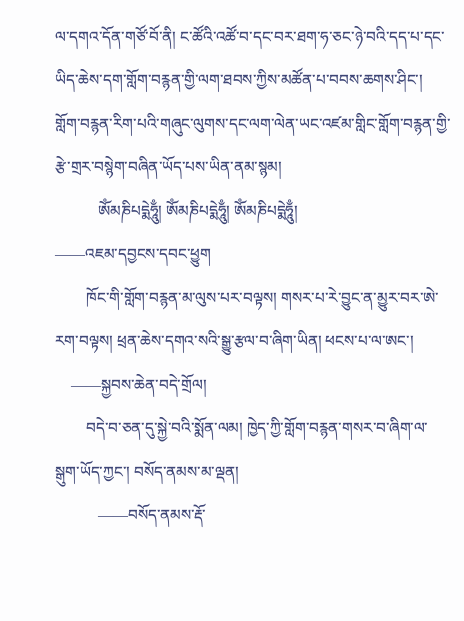ལ་དགའ་དོན་གཙོ་བོ་ནི། ང་ཚོའི་འཚོ་བ་དང་བར་ཐག་ཧ་ཅང་ཉེ་བའི་དད་པ་དང་ཡིད་ཆེས་དག་གློག་བརྙན་གྱི་ལག་ཐབས་ཀྱིས་མཚོན་པ་བབས་ཆགས་ཤིང་། གློག་བརྙན་རིག་པའི་གཞུང་ལུགས་དང་ལག་ལེན་ཡང་འཛམ་གླིང་གློག་བརྙན་གྱི་རྩེ་གྲར་བསྙེག་བཞིན་ཡོད་པས་ཡིན་ནམ་སྙམ།
           ཨོཾམཎིཔདྨེཧཱུྃ། ཨོཾམཎིཔདྨེཧཱུྃ། ཨོཾམཎིཔདྨེཧཱུྃ།
——འཇམ་དབྱངས་དབང་ཕྱུག
        ཁོང་གི་གློག་བརྙན་མ་ལུས་པར་བལྟས། གསར་པ་རེ་བྱུང་ན་མྱུར་བར་ཨེ་རག་བལྟས། ཕྲན་ཆེས་དགའ་སའི་སྒྱུ་རྩལ་བ་ཞིག་ཡིན། ཕངས་པ་ལ་ཨང་།
    ——སྐྱབས་ཆེན་བདེ་གྲོལ།
        བདེ་བ་ཅན་དུ་སྐྱེ་བའི་སྨོན་ལམ། ཁྱེད་ཀྱི་གློག་བརྙན་གསར་བ་ཞིག་ལ་སྒུག་ཡོད་ཀྱང་། བསོད་ནམས་མ་ལྡན།
           ——བསོད་ནམས་རྡོ་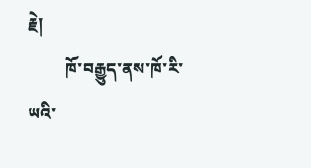རྗེ།
         ཁོ་བརྒྱུད་ནས་ཁོ་རི་ཡའི་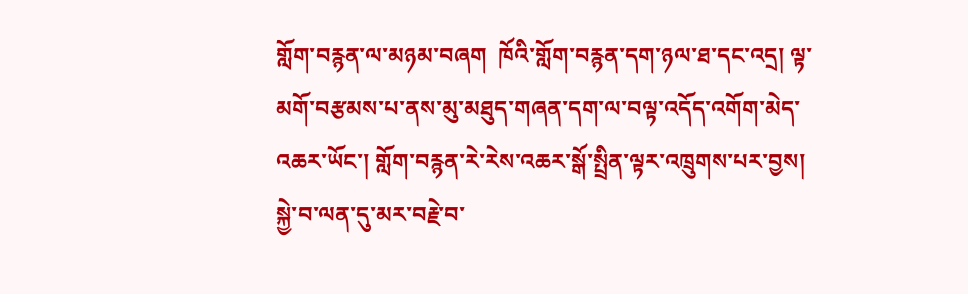གློག་བརྙན་ལ་མཉམ་བཞག  ཁོའི་གློག་བརྙན་དག་ཉལ་ཐ་དང་འདྲ། ལྟ་མགོ་བརྩམས་པ་ནས་མུ་མཐུད་གཞན་དག་ལ་བལྟ་འདོད་འགོག་མེད་འཆར་ཡོང་། གློག་བརྙན་རེ་རེས་འཆར་སྒོ་སྤྲིན་ལྟར་འཁྲུགས་པར་བྱས།  སྐྱེ་བ་ལན་དུ་མར་བརྗེ་བ་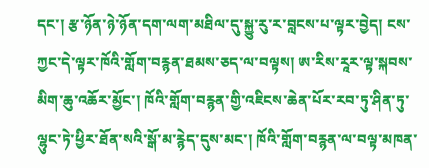དང་། རྩ་ཉོན་ཉེ་ཉོན་དག་ལག་མཐིལ་དུ་སྐྱུ་རུ་ར་བླངས་པ་ལྟར་བྱེད། ངས་ཀྱང་དེ་ལྟར་ཁོའི་གློག་བརྙན་ཐམས་ཅད་ལ་བལྟས། ཨ་རིས་རཱར་ལྟ་སྐབས་མིག་ཆུ་འཆོར་མྱོང་། ཁོའི་གློག་བརྙན་གྱི་འཇིངས་ཆེན་པོར་རབ་ཏུ་ཤིན་ཏུ་ལྷུང་ཏེ་ཕྱིར་ཐོན་སའི་སྒོ་མ་རྙེད་དུས་མང་། ཁོའི་གློག་བརྙན་ལ་བལྟ་མཁན་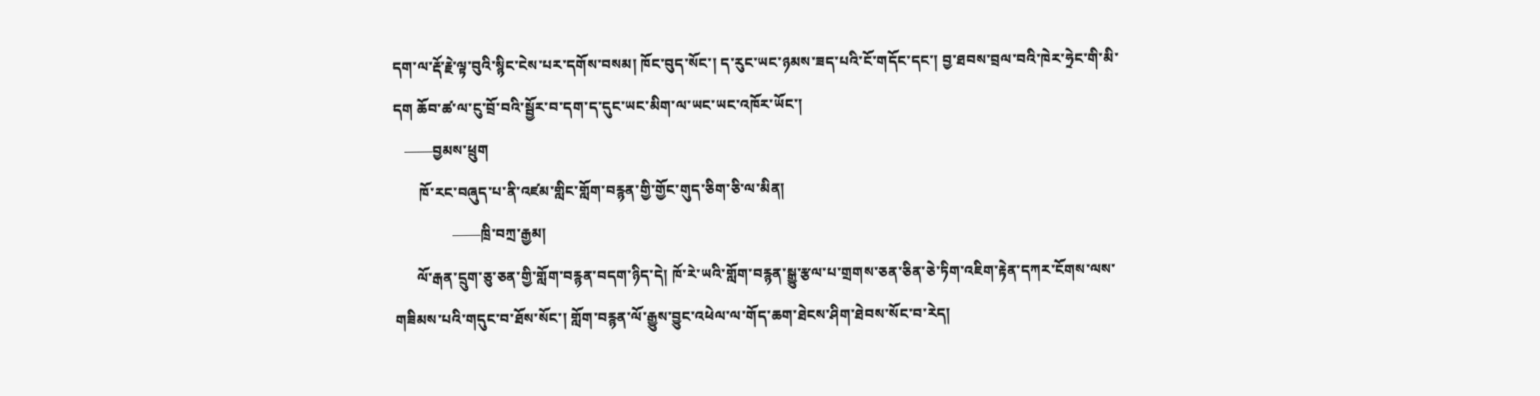དག་ལ་རྡོ་རྗེ་ལྟ་བུའི་སྙིང་ངེས་པར་དགོས་བསམ། ཁོང་བུད་སོང་། ད་རུང་ཡང་ཉམས་ཟད་པའི་ངོ་གདོང་དང་། བྱ་ཐབས་བྲལ་བའི་ཁེར་ཧྲེང་གི་མི་དག ཆོབ་ཚ་ལ་ངུ་བྲོ་བའི་སྦྱོར་བ་དག་ད་དུང་ཡང་མིག་ལ་ཡང་ཡང་འཁོར་ཡོང་།
   ——བྱམས་ཕྲུག
       ཁོ་རང་བཞུད་པ་ནི་འཛམ་གླིང་གློག་བརྙན་གྱི་གྱོང་གུད་ཅིག་ཅི་ལ་མིན།
                ——ཁྲི་བཀྲ་རྒྱམ།
      ལོ་རྒན་དྲུག་ཅུ་ཅན་གྱི་གློག་བརྙན་བདག་ཉིད་དེ། ཁོ་རེ་ཡའི་གློག་བརྙན་སྒྱུ་རྩལ་པ་གྲགས་ཅན་ཅིན་ཅེ་ཏིག་འཇིག་རྟེན་དཀར་ངོགས་ལས་གཟིམས་པའི་གདུང་བ་ཐོས་སོང་། གློག་བརྙན་ལོ་རྒྱུས་བྱུང་འཕེལ་ལ་གོད་ཆག་ཐེངས་ཤིག་ཐེབས་སོང་བ་རེད།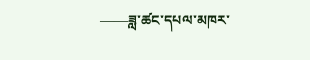——ཟླ་ཚང་དཔལ་མཁར་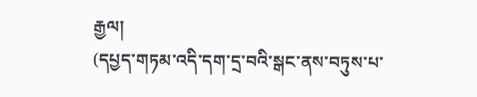རྒྱལ།
(དཔྱད་གཏམ་འདི་དག་དྲ་བའི་སྒང་ནས་བཏུས་པ་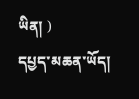ཡིན། )
དཔྱད་མཆན་ཡོད།